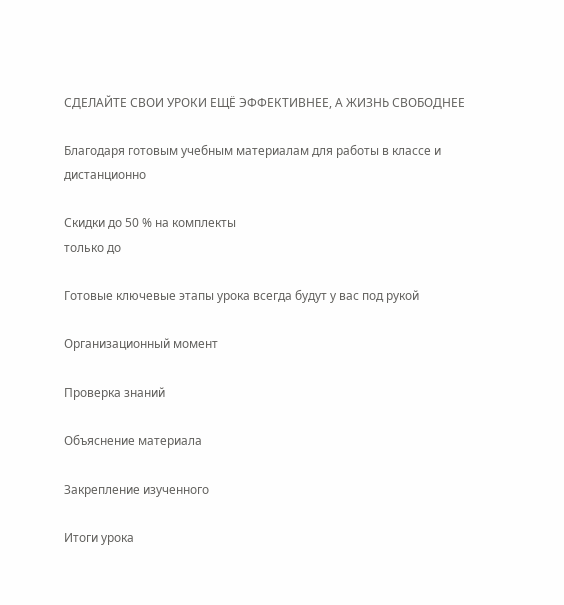СДЕЛАЙТЕ СВОИ УРОКИ ЕЩЁ ЭФФЕКТИВНЕЕ, А ЖИЗНЬ СВОБОДНЕЕ

Благодаря готовым учебным материалам для работы в классе и дистанционно

Скидки до 50 % на комплекты
только до

Готовые ключевые этапы урока всегда будут у вас под рукой

Организационный момент

Проверка знаний

Объяснение материала

Закрепление изученного

Итоги урока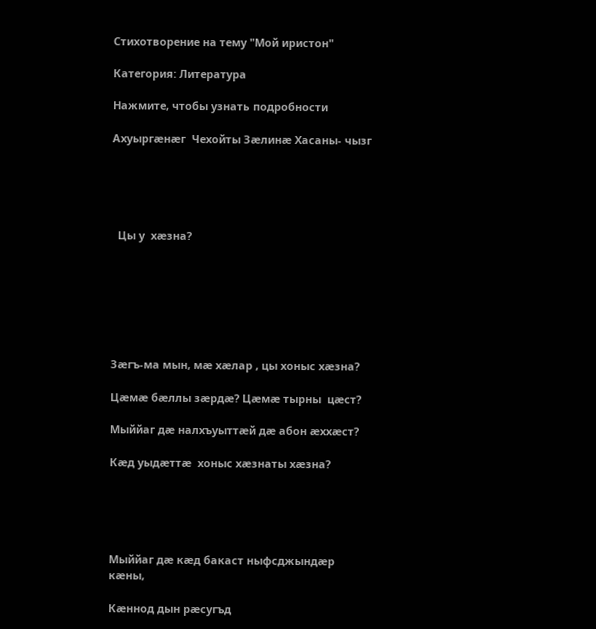Стихотворение на тему "Мой иристон"

Категория: Литература

Нажмите, чтобы узнать подробности

Ахуыргæнæг  Чехойты Зæлинæ Хасаны- чызг





  Цы у  хæзна?







Зæгъ-ма мын, мæ хæлар , цы хоныс хæзна?

Цæмæ бæллы зæрдæ? Цæмæ тырны  цæст?

Мыййаг дæ налхъуыттæй дæ абон æххæст?

Кæд уыдæттæ  хоныс хæзнаты хæзна?





Мыййаг дæ кæд бакаст ныфсджындæр кæны,

Кæннод дын рæсугъд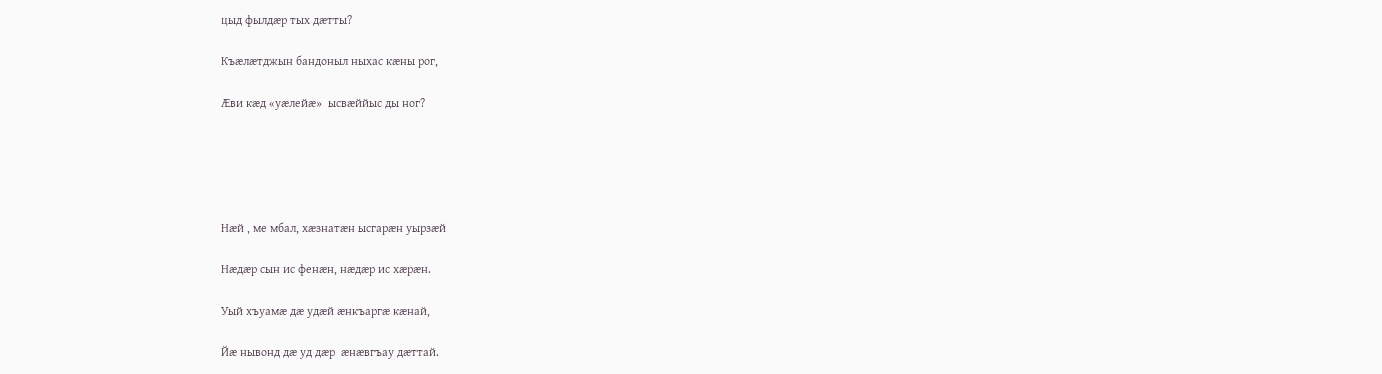цыд фылдæр тых дæтты?

Къæлæтджын бандоныл ныхас кæны рог,

Æви кæд «уæлейæ»  ысвæййыс ды ног?





Нæй , ме мбал, хæзнатæн ысгарæн уырзæй

Нæдæр сын ис фенæн, нæдæр ис хæрæн.

Уый хъуамæ дæ удæй æнкъаргæ кæнай,

Йæ нывонд дæ уд дæр  æнæвгъау дæттай.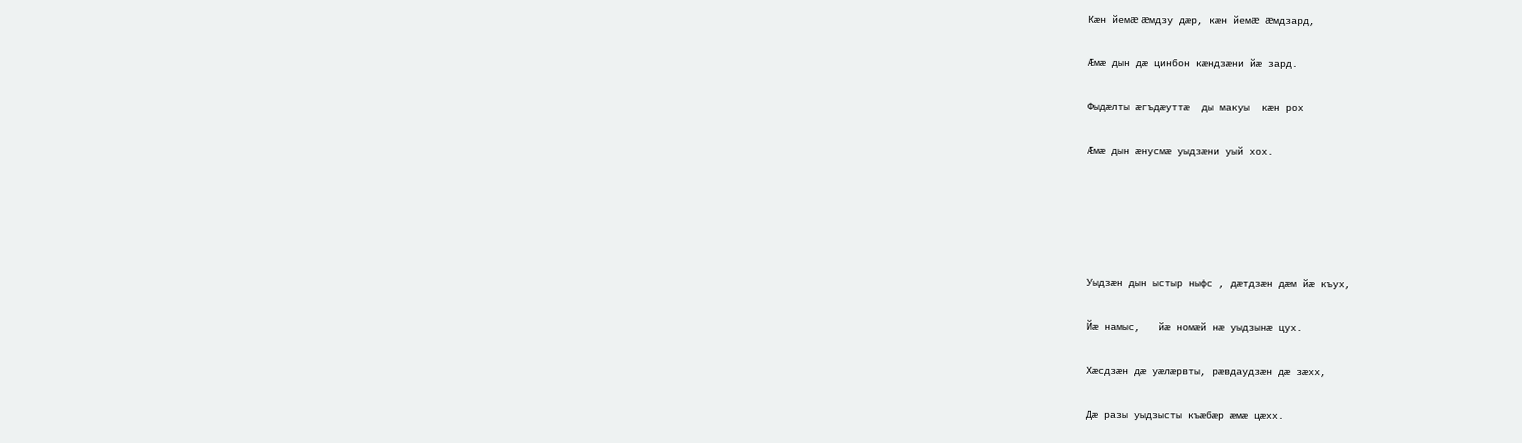Кæн йемæ æмдзу дæр, кæн йемæ  æмдзард,

Æмæ дын дæ цинбон кæндзæни йæ зард.

Фыдæлты æгъдæуттæ  ды макуы  кæн рох

Æмæ дын æнусмæ уыдзæни уый хох.





Уыдзæн дын ыстыр ныфс , дæтдзæн дæм йæ къух,

Йæ намыс,   йæ номæй нæ уыдзынæ цух.

Хæсдзæн дæ уæлæрвты, рæвдаудзæн дæ зæхх,

Дæ разы уыдзысты къæбæр æмæ цæхх.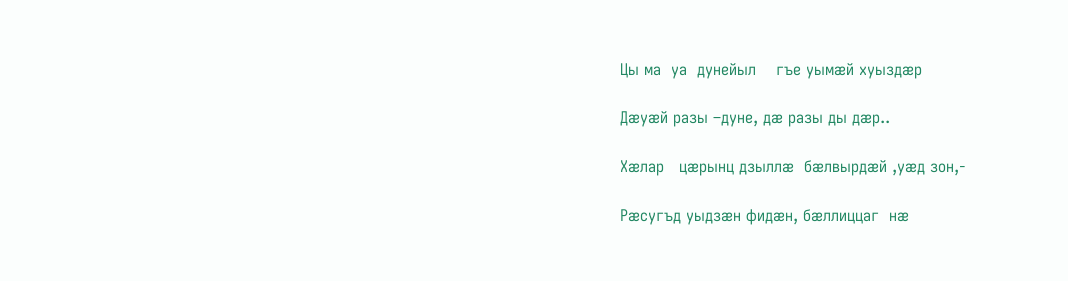Цы ма  уа  дунейыл    гъе уымæй хуыздæр

Дæуæй разы –дуне, дæ разы ды дæр..

Хæлар   цæрынц дзыллæ  бæлвырдæй ,уæд зон,-

Рæсугъд уыдзæн фидæн, бæллиццаг  нæ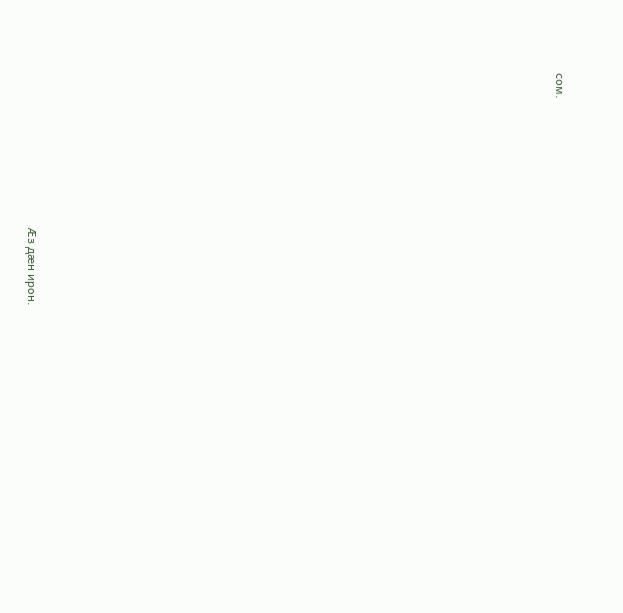сом.





















                      Æз дæн ирон.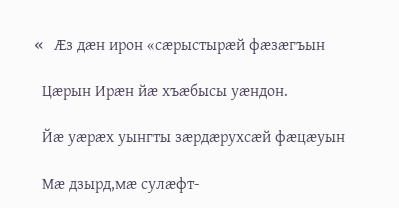« Æз дæн ирон «сæрыстырæй фæзæгъын

  Цæрын Ирæн йæ хъæбысы уæндон.

  Йæ уæрæх уынгты зæрдæрухсæй фæцæуын

  Мæ дзырд,мæ сулæфт-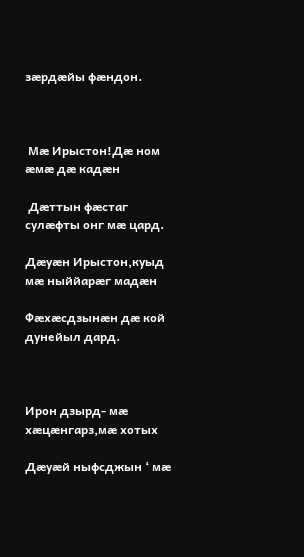зæрдæйы фæндон.



 Мæ Ирыстон!Дæ ном æмæ дæ кадæн

 Дæттын фæстаг сулæфты онг мæ цард.

Дæуæн Ирыстон,куыд мæ ныййарæг мадæн

Фæхæсдзынæн дæ кой дунейыл дард.



Ирон дзырд- мæ хæцæнгарз,мæ хотых

Дæуæй ныфсджын ‘ мæ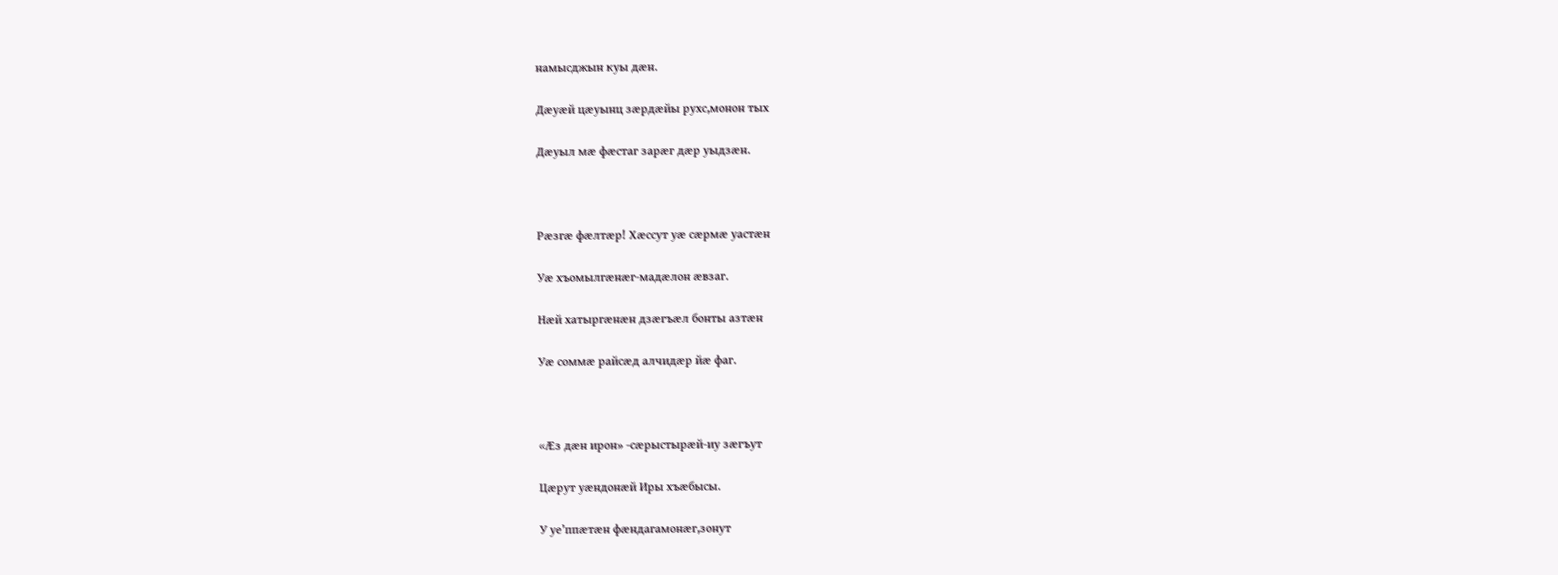намысджын куы дæн.

Дæуæй цæуынц зæрдæйы рухс,монон тых

Дæуыл мæ фæстаг зарæг дæр уыдзæн.



Рæзгæ фæлтæр! Хæссут уæ сæрмæ уастæн

Уæ хъомылгæнæг-мадæлон æвзаг.

Нæй хатыргæнæн дзæгъæл бонты азтæн

Уæ соммæ райсæд алчидæр йæ фаг.



«Æз дæн ирон» -сæрыстырæй-иу зæгъут

Цæрут уæндонæй Иры хъæбысы.

У уе’ппæтæн фæндагамонæг,зонут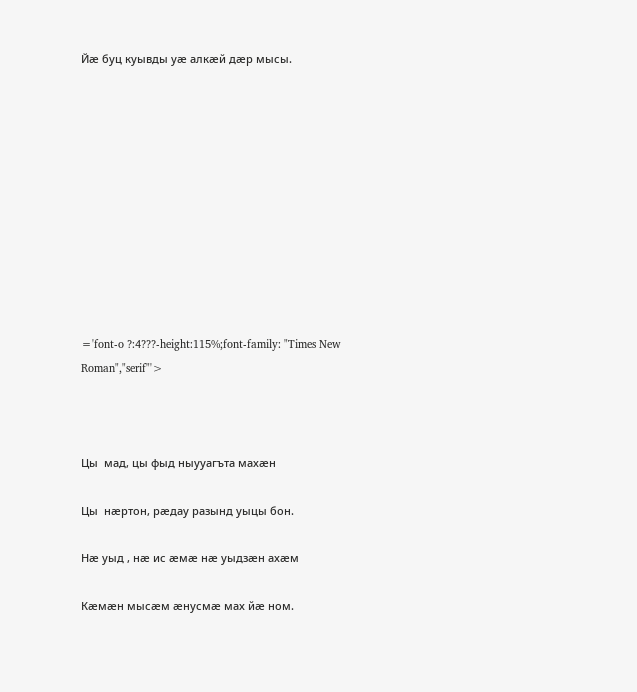Йæ буц куывды уæ алкæй дæр мысы.











='font-o ?:4???-height:115%;font-family: "Times New Roman","serif"'>



Цы  мад, цы фыд ныууагъта махæн

Цы  нæртон, рæдау разынд уыцы бон.

Нæ уыд , нæ ис æмæ нæ уыдзæн ахæм

Кæмæн мысæм æнусмæ мах йæ ном.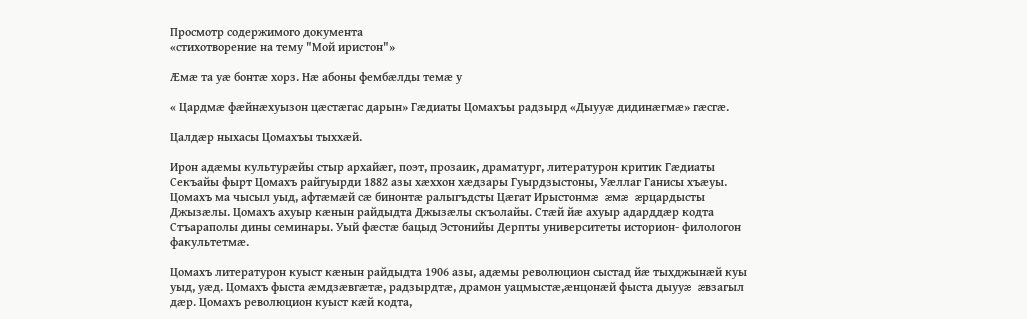Просмотр содержимого документа
«стихотворение на тему "Мой иристон"»

Æмæ та уæ бонтæ хорз. Нæ абоны фембæлды темæ у

« Цардмæ фæйнæхуызон цæстæгас дарын» Гæдиаты Цомахъы радзырд «Дыууæ дидинæгмæ» гæсгæ.

Цалдæр ныхасы Цомахъы тыххæй.

Ирон адæмы культурæйы стыр архайæг, поэт, прозаик, драматург, литературон критик Гæдиаты Секъайы фырт Цомахъ райгуырди 1882 азы хæххон хæдзары Гуырдзыстоны, Уæллаг Ганисы хъæуы. Цомахъ ма чысыл уыд, афтæмæй сæ бинонтæ ралыгъдсты Цæгат Ирыстонмæ æмæ æрцардысты Джызæлы. Цомахъ ахуыр кæнын райдыдта Джызæлы скъолайы. Стæй йæ ахуыр адарддæр кодта Стъараполы дины семинары. Уый фæстæ бацыд Эстонийы Дерпты университеты историон- филологон факультетмæ.

Цомахъ литературон куыст кæнын райдыдта 1906 азы, адæмы революцион сыстад йæ тыхджынæй куы уыд, уæд. Цомахъ фыста æмдзæвгæтæ, радзырдтæ, драмон уацмыстæ,æнцонæй фыста дыууæ æвзагыл дæр. Цомахъ революцион куыст кæй кодта,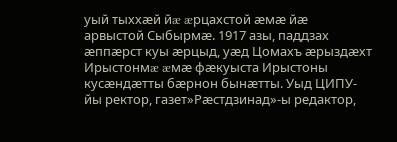уый тыххæй йæ æрцахстой æмæ йæ арвыстой Сыбырмæ. 1917 азы, паддзах æппæрст куы æрцыд, уæд Цомахъ æрыздæхт Ирыстонмæ æмæ фæкуыста Ирыстоны кусæндæтты бæрнон бынæтты. Уыд ЦИПУ-йы ректор, газет»Рæстдзинад»-ы редактор,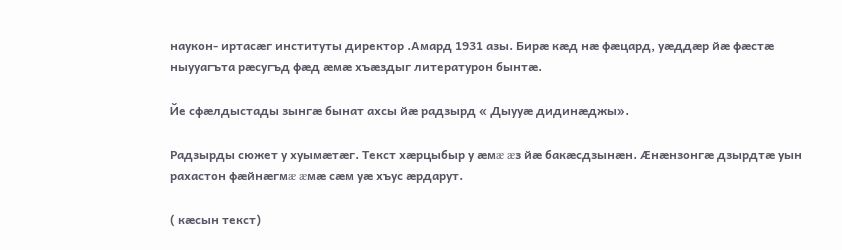наукон- иртасæг институты директор .Амард 1931 азы. Бирæ кæд нæ фæцард, уæддæр йæ фæстæ ныууагъта рæсугъд фæд æмæ хъæздыг литературон бынтæ.

Йе сфæлдыстады зынгæ бынат ахсы йæ радзырд « Дыууæ дидинæджы».

Радзырды сюжет у хуымæтæг. Текст хæрцыбыр у æмæ æз йæ бакæсдзынæн. Æнæнзонгæ дзырдтæ уын рахастон фæйнæгмæ æмæ сæм уæ хъус æрдарут.

( кæсын текст)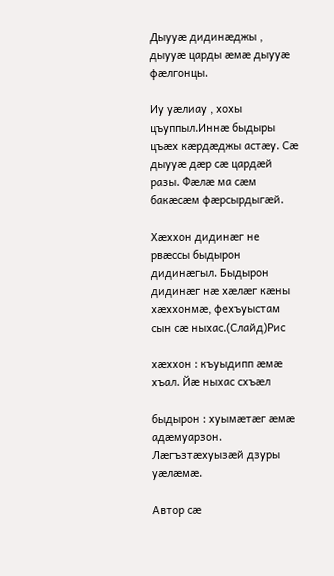Дыууæ дидинæджы , дыууæ царды æмæ дыууæ фæлгонцы.

Иу уæлиау , хохы цъуппыл.Иннæ быдыры цъæх кæрдæджы астæу. Сæ дыууæ дæр сæ цардæй разы. Фæлæ ма сæм бакæсæм фæрсырдыгæй.

Хæххон дидинæг не рвæссы быдырон дидинæгыл. Быдырон дидинæг нæ хæлæг кæны хæххонмæ, фехъуыстам сын сæ ныхас.(Слайд)Рис

хæххон : къуыдипп æмæ хъал. Йæ ныхас схъæл

быдырон : хуымæтæг æмæ адæмуарзон. Лæгъзтæхуызæй дзуры уæлæмæ.

Автор сæ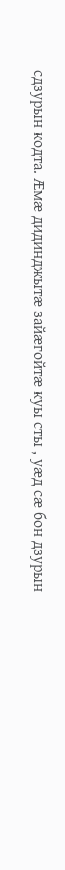сдзурын кодта. Æмæ дидинджытæ зайæгойтæ куы сты , уæд сæ бон дзурын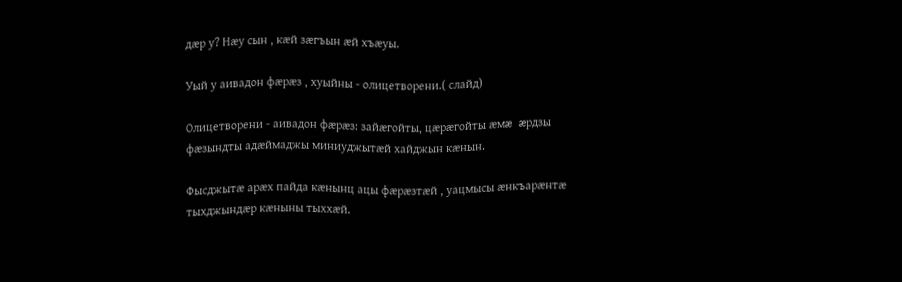дæр у? Нæу сын , кæй зæгъын æй хъæуы.

Уый у аивадон фæрæз , хуыйны - олицетворени.( слайд)

Олицетворени - аивадон фæрæз: зайæгойты, цæрæгойты æмæ æрдзы фæзындты адæймаджы миниуджытæй хайджын кæнын.

Фысджытæ арæх пайда кæнынц ацы фæрæзтæй , уацмысы æнкъарæнтæ тыхджындæр кæныны тыххæй.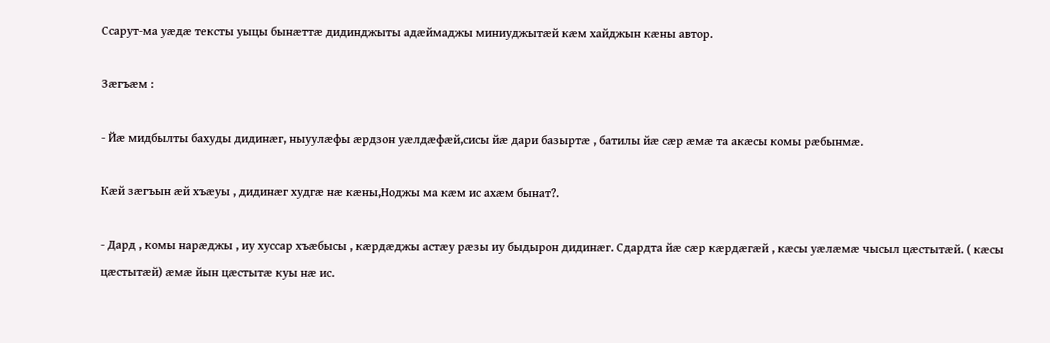Ссарут-ма уæдæ тексты уыцы бынæттæ дидинджыты адæймаджы миниуджытæй кæм хайджын кæны автор.

Зæгъæм :

- Йæ мидбылты бахуды дидинæг, ныуулæфы æрдзон уæлдæфæй,сисы йæ дари базыртæ , батилы йæ сæр æмæ та акæсы комы рæбынмæ.

Кæй зæгъын æй хъæуы , дидинæг худгæ нæ кæны,Ноджы ма кæм ис ахæм бынат?.

- Дард , комы нарæджы , иу хуссар хъæбысы , кæрдæджы астæу рæзы иу быдырон дидинæг. Сдардта йæ сæр кæрдæгæй , кæсы уæлæмæ чысыл цæстытæй. ( кæсы цæстытæй) æмæ йын цæстытæ куы нæ ис.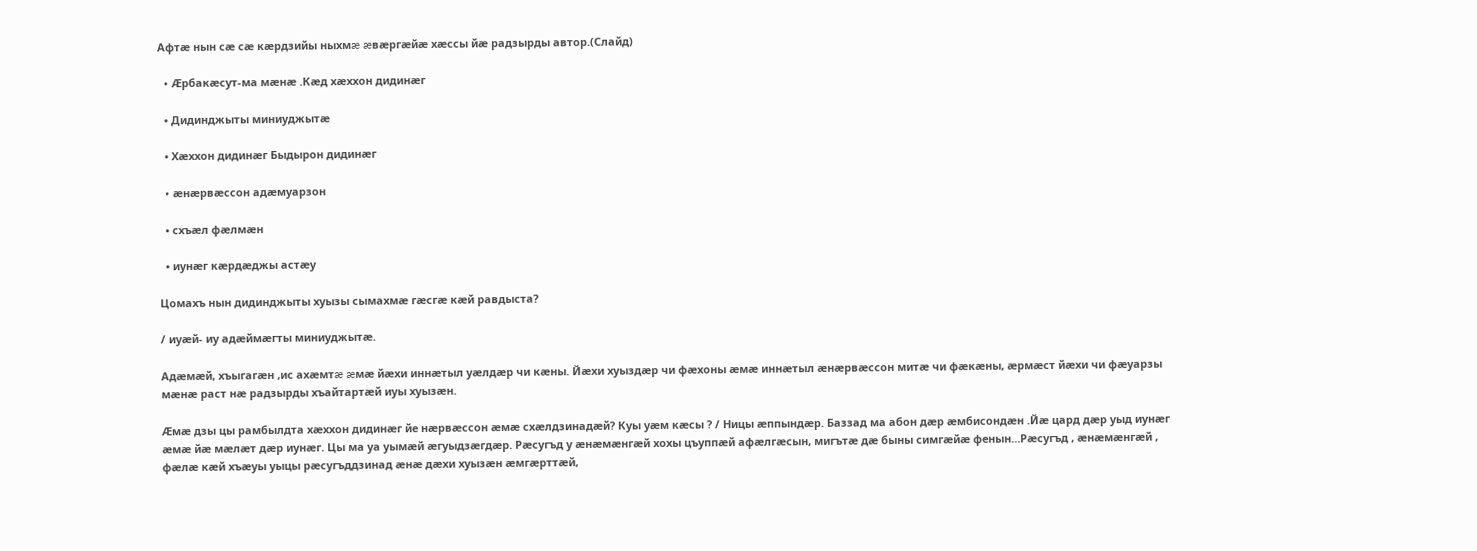Афтæ нын сæ сæ кæрдзийы ныхмæ æвæргæйæ хæссы йæ радзырды автор.(Слайд)

  • Æрбакæсут-ма мæнæ .Кæд хæххон дидинæг

  • Дидинджыты миниуджытæ

  • Хæххон дидинæг Быдырон дидинæг

  • æнæрвæссон адæмуарзон

  • схъæл фæлмæн

  • иунæг кæрдæджы астæу

Цомахъ нын дидинджыты хуызы сымахмæ гæсгæ кæй равдыста?

/ иуæй- иу адæймæгты миниуджытæ.

Адæмæй, хъыгагæн ,ис ахæмтæ æмæ йæхи иннæтыл уæлдæр чи кæны. Йæхи хуыздæр чи фæхоны æмæ иннæтыл æнæрвæссон митæ чи фæкæны, æрмæст йæхи чи фæуарзы мæнæ раст нæ радзырды хъайтартæй иуы хуызæн.

Æмæ дзы цы рамбылдта хæххон дидинæг йе нæрвæссон æмæ схæлдзинадæй? Куы уæм кæсы ? / Ницы æппындæр. Баззад ма абон дæр æмбисондæн .Йæ цард дæр уыд иунæг æмæ йæ мæлæт дæр иунæг. Цы ма уа уымæй æгуыдзæгдæр. Рæсугъд у æнæмæнгæй хохы цъуппæй афæлгæсын, мигътæ дæ быны симгæйæ фенын…Рæсугъд , æнæмæнгæй , фæлæ кæй хъæуы уыцы рæсугъддзинад æнæ дæхи хуызæн æмгæрттæй,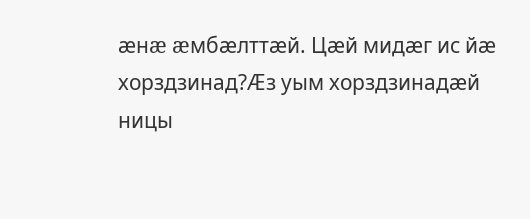æнæ æмбæлттæй. Цæй мидæг ис йæ хорздзинад?Æз уым хорздзинадæй ницы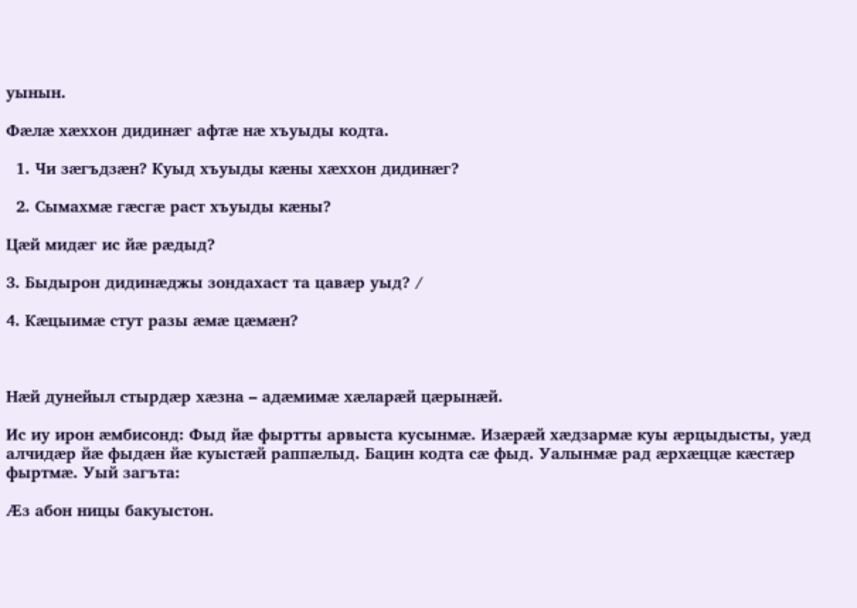уынын.

Фæлæ хæххон дидинæг афтæ нæ хъуыды кодта.

  1. Чи зæгъдзæн? Куыд хъуыды кæны хæххон дидинæг?

  2. Сымахмæ гæсгæ раст хъуыды кæны?

Цæй мидæг ис йæ рæдыд?

3. Быдырон дидинæджы зондахаст та цавæр уыд? /

4. Кæцыимæ стут разы æмæ цæмæн?



Нæй дунейыл стырдæр хæзна – адæмимæ хæларæй цæрынæй.

Ис иу ирон æмбисонд: Фыд йæ фыртты арвыста кусынмæ. Изæрæй хæдзармæ куы æрцыдысты, уæд алчидæр йæ фыдæн йæ куыстæй раппæлыд. Бацин кодта сæ фыд. Уалынмæ рад æрхæццæ кæстæр фыртмæ. Уый загъта:

Æз абон ницы бакуыстон.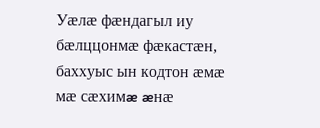Уæлæ фæндагыл иу бæлццонмæ фæкастæн, баххуыс ын кодтон æмæ мæ сæхимæ æнæ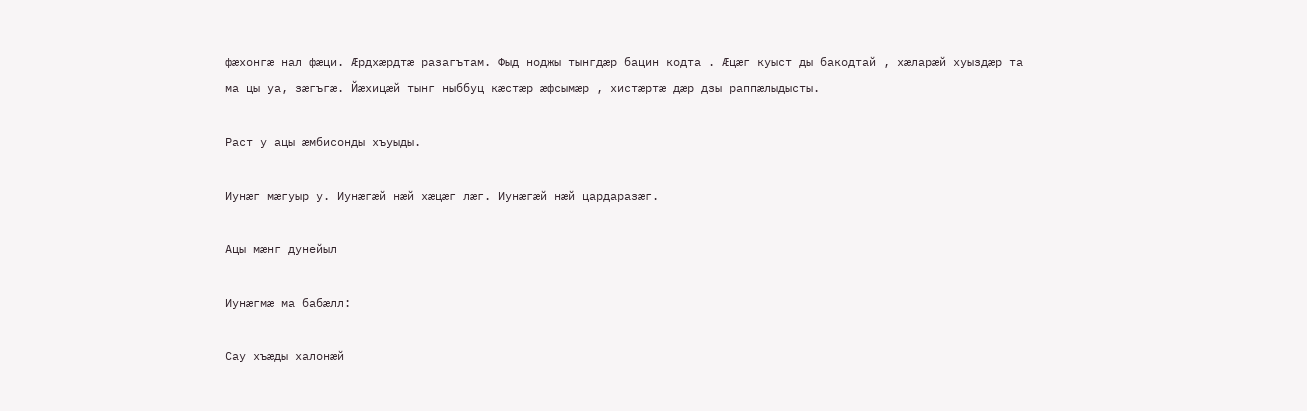фæхонгæ нал фæци. Æрдхæрдтæ разагътам. Фыд ноджы тынгдæр бацин кодта . Æцæг куыст ды бакодтай , хæларæй хуыздæр та ма цы уа, зæгъгæ. Йæхицæй тынг ныббуц кæстæр æфсымæр , хистæртæ дæр дзы раппæлыдысты.

Раст у ацы æмбисонды хъуыды.

Иунæг мæгуыр у. Иунæгæй нæй хæцæг лæг. Иунæгæй нæй цардаразæг.

Ацы мæнг дунейыл

Иунæгмæ ма бабæлл:

Сау хъæды халонæй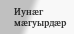Иунæг мæгуырдæр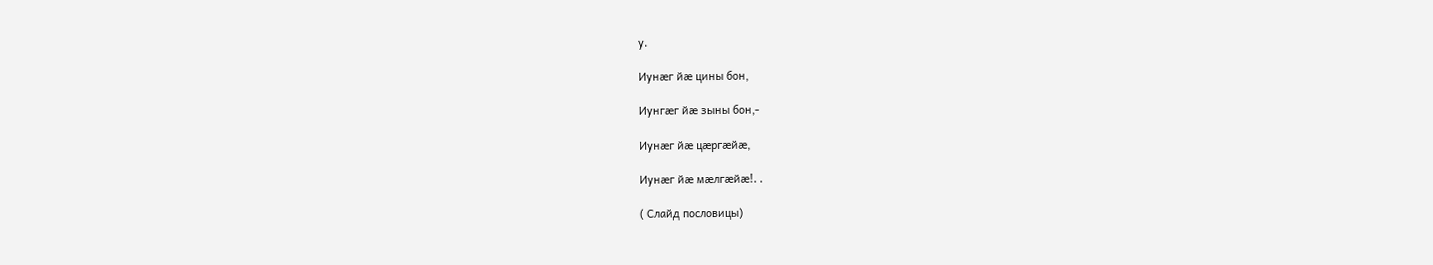у.

Иунæг йæ цины бон,

Иунгæг йæ зыны бон,-

Иунæг йæ цæргæйæ,

Иунæг йæ мæлгæйæ!. .

( Слайд пословицы)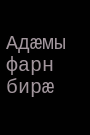Адæмы фарн бирæ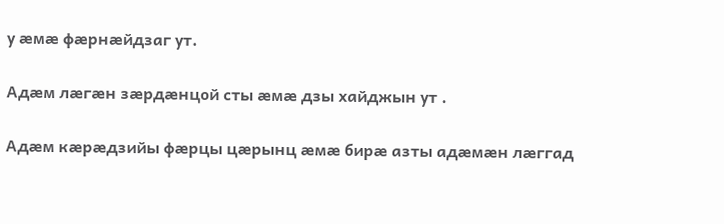у æмæ фæрнæйдзаг ут.

Адæм лæгæн зæрдæнцой сты æмæ дзы хайджын ут .

Адæм кæрæдзийы фæрцы цæрынц æмæ бирæ азты адæмæн лæггад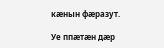кæнын фæразут.

Уе ппæтæн дæр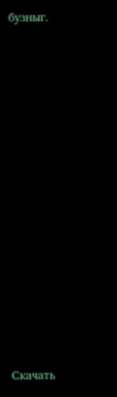бузныг.






















Скачать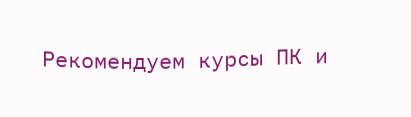Рекомендуем курсы ПК и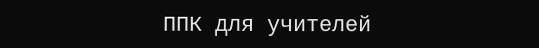ППК для учителей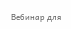Вебинар для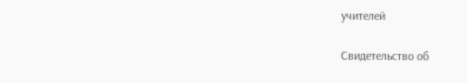учителей

Свидетельство об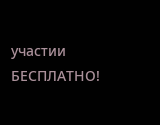участии БЕСПЛАТНО!